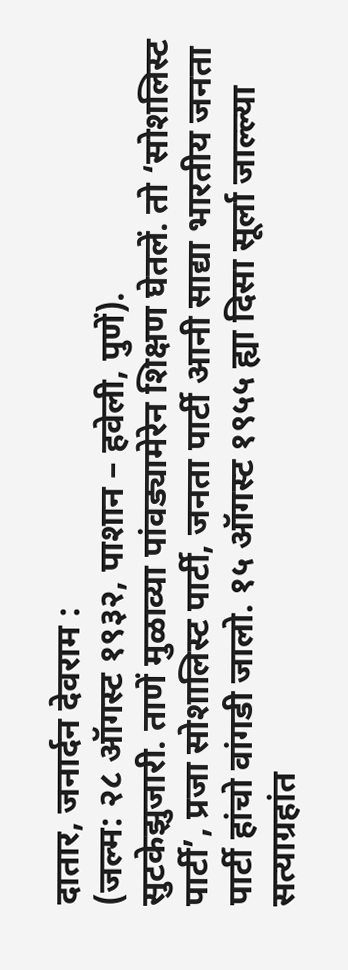दातार, जनार्दन देवराम :
(जल्म: २८ ऑगस्ट १९३२, पाशान – हवेली, पुणें).
सुटकेझुजारी. ताणें मुळाव्या पांवड्यामेरेन शिक्षण घेतलें. तो ‘सोशलिस्ट पार्टी’, प्रजा सोशालिस्ट पार्टी, जनता पार्टी आनी साद्या भारतीय जनता पार्टी हांचो वांगडी जालो. १५ ऑगस्ट १९५५ ह्या दिसा सूर्ला जाल्ल्या सत्याग्रहांत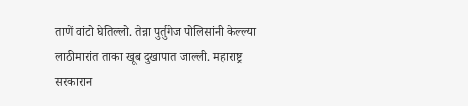ताणें वांटो घेतिल्लो. तेन्ना पुर्तुगेज पोलिसांनी केल्ल्या लाठीमारांत ताका खूब दुखापात जाल्ली. महाराष्ट्र सरकारान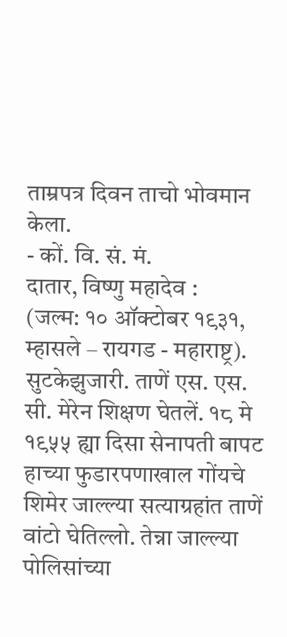ताम्रपत्र दिवन ताचो भोवमान केला.
- कों. वि. सं. मं.
दातार, विष्णु महादेव :
(जल्म: १० ऑक्टोबर १९३१, म्हासले – रायगड - महाराष्ट्र).
सुटकेझुजारी. ताणें एस. एस. सी. मेरेन शिक्षण घेतलें. १८ मे १९५५ ह्या दिसा सेनापती बापट हाच्या फुडारपणाखाल गोंयचे शिमेर जाल्ल्या सत्याग्रहांत ताणें वांटो घेतिल्लो. तेन्ना जाल्ल्या पोलिसांच्या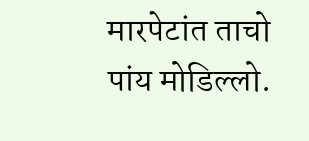मारपेटांत ताचो पांय मोडिल्लो.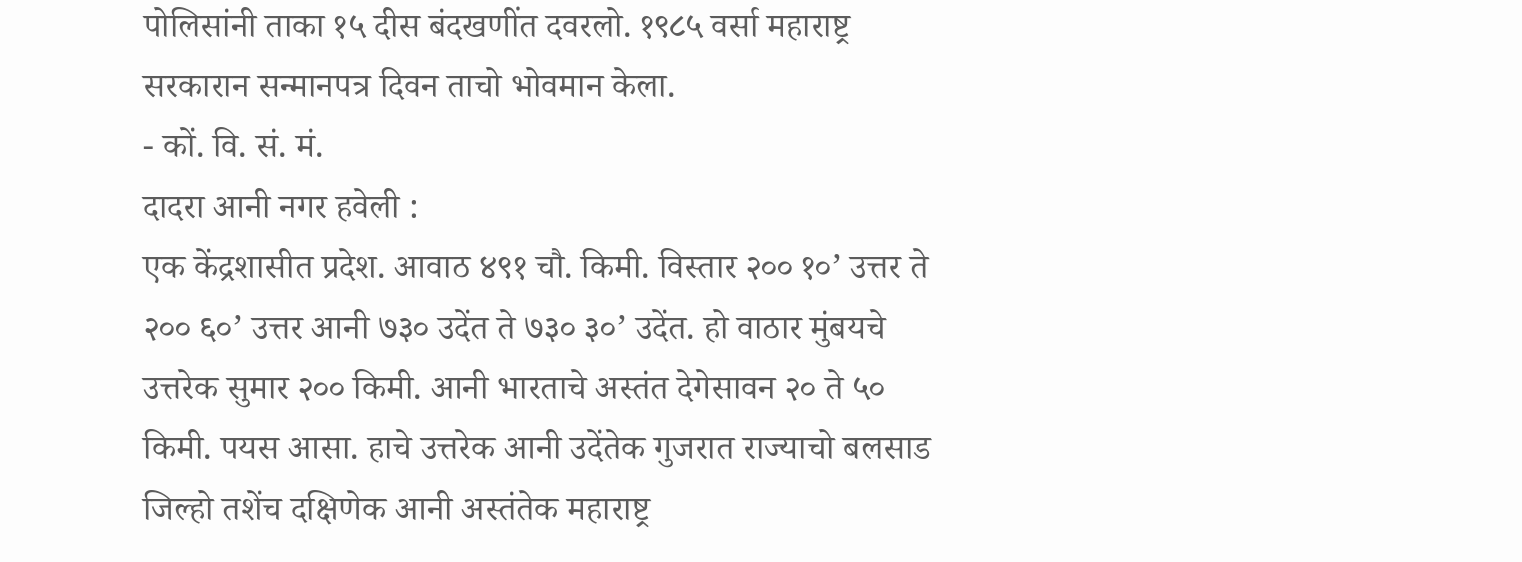पोलिसांनी ताका १५ दीस बंदखणींत दवरलो. १९८५ वर्सा महाराष्ट्र सरकारान सन्मानपत्र दिवन ताचो भोवमान केला.
- कों. वि. सं. मं.
दादरा आनी नगर हवेली :
एक केंद्रशासीत प्रदेश. आवाठ ४९१ चौ. किमी. विस्तार २०० १०’ उत्तर ते २०० ६०’ उत्तर आनी ७३० उदेंत ते ७३० ३०’ उदेंत. हो वाठार मुंबयचे उत्तरेक सुमार २०० किमी. आनी भारताचे अस्तंत देगेसावन २० ते ५० किमी. पयस आसा. हाचे उत्तरेक आनी उदेंतेक गुजरात राज्याचो बलसाड जिल्हो तशेंच दक्षिणेक आनी अस्तंतेक महाराष्ट्र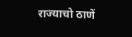राज्याचो ठाणें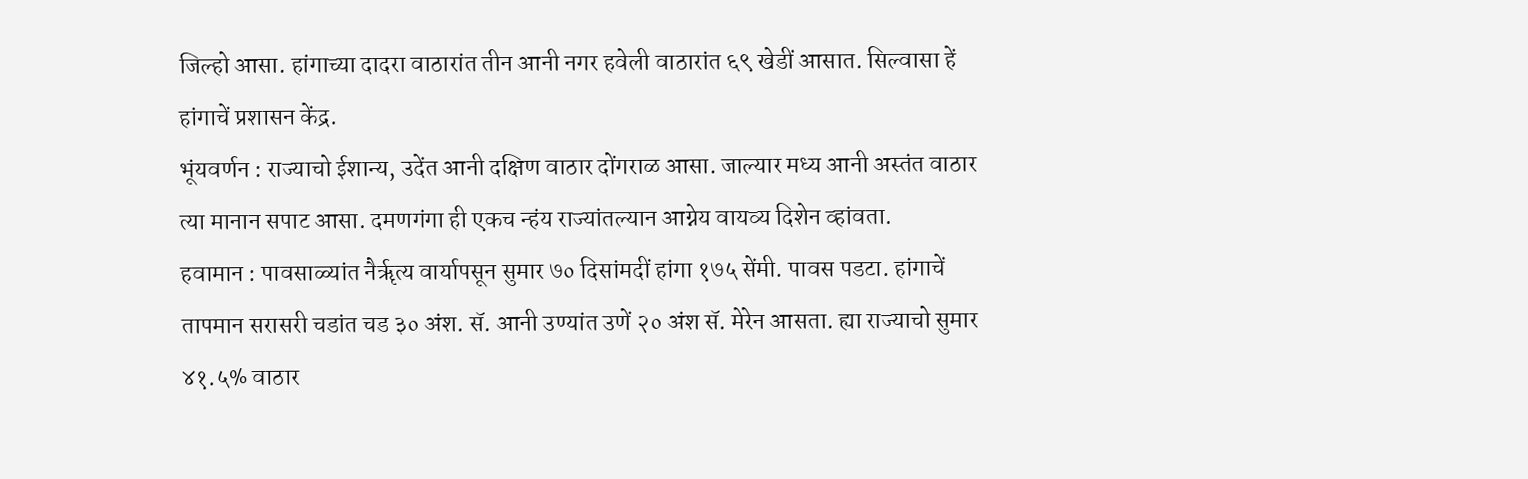जिल्हो आसा. हांगाच्या दादरा वाठारांत तीन आनी नगर हवेली वाठारांत ६९ खेडीं आसात. सिल्वासा हें हांगाचें प्रशासन केंद्र.
भूंयवर्णन : राज्याचो ईशान्य, उदेंत आनी दक्षिण वाठार दोंगराळ आसा. जाल्यार मध्य आनी अस्तंत वाठार त्या मानान सपाट आसा. दमणगंगा ही एकच न्हंय राज्यांतल्यान आग्नेय वायव्य दिशेन व्हांवता.
हवामान : पावसाळ्यांत नैर्ॠत्य वार्यापसून सुमार ७० दिसांमदीं हांगा १७५ सेंमी. पावस पडटा. हांगाचें तापमान सरासरी चडांत चड ३० अंश. सॅ. आनी उण्यांत उणें २० अंश सॅ. मेरेन आसता. ह्या राज्याचो सुमार ४१.५% वाठार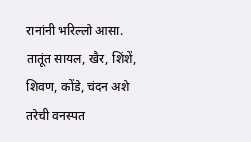रानांनी भरिल्लो आसा. तातूंत सायल, खैर, शिंशें, शिवण, कोंडे, चंदन अशे तरेची वनस्पत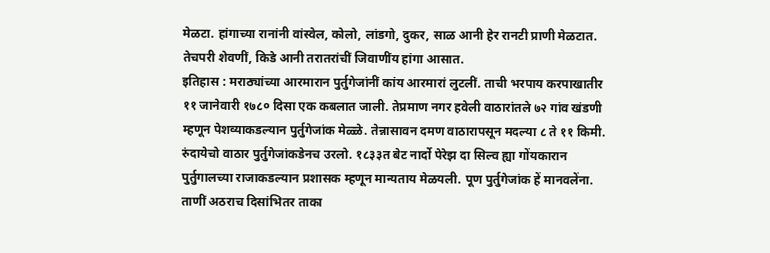मेळटा. हांगाच्या रानांनी वांस्वेल, कोलो, लांडगो, दुकर, साळ आनी हेर रानटी प्राणी मेळटात. तेचपरी शेवणीं, किडे आनी तरातरांचीं जिवाणींय हांगा आसात.
इतिहास : मराठ्यांच्या आरमारान पुर्तुगेजांनीं कांय आरमारां लुटलीं. ताची भरपाय करपाखातीर ११ जानेवारी १७८० दिसा एक कबलात जाली. तेप्रमाण नगर हवेली वाठारांतले ७२ गांव खंडणी म्हणून पेशव्याकडल्यान पुर्तुगेजांक मेळ्ळे. तेन्नासावन दमण वाठारापसून मदल्या ८ ते ११ किमी. रुंदायेचो वाठार पुर्तुगेजांकडेनच उरलो. १८३३त बेट नार्दो पेरेझ दा सिल्व ह्या गोंयकारान पुर्तुगालच्या राजाकडल्यान प्रशासक म्हणून मान्यताय मेळयली. पूण पुर्तुगेजांक हें मानवलेंना. ताणीं अठराच दिसांभितर ताका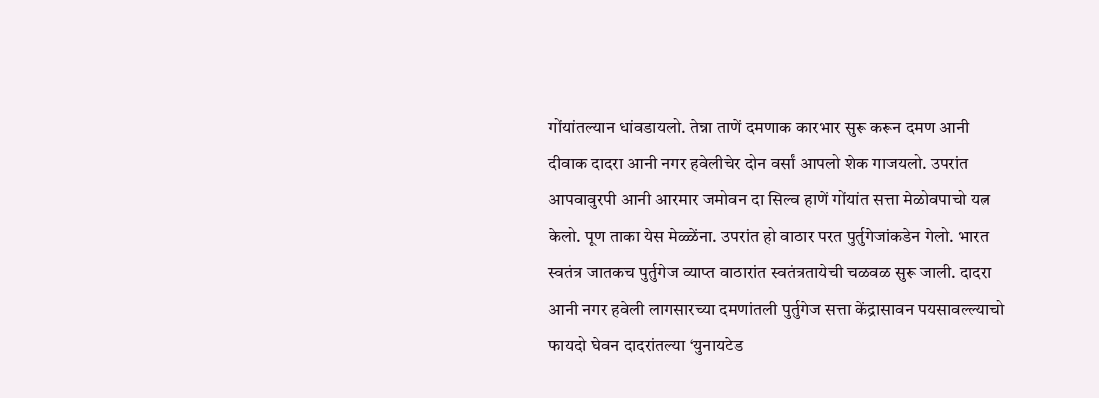गोंयांतल्यान धांवडायलो. तेन्ना ताणें दमणाक कारभार सुरू करून दमण आनी दीवाक दादरा आनी नगर हवेलीचेर दोन वर्सां आपलो शेक गाजयलो. उपरांत आपवावुरपी आनी आरमार जमोवन दा सिल्व हाणें गोंयांत सत्ता मेळोवपाचो यत्न केलो. पूण ताका येस मेळ्ळेंना. उपरांत हो वाठार परत पुर्तुगेजांकडेन गेलो. भारत स्वतंत्र जातकच पुर्तुगेज व्याप्त वाठारांत स्वतंत्रतायेची चळवळ सुरू जाली. दादरा आनी नगर हवेली लागसारच्या दमणांतली पुर्तुगेज सत्ता केंद्रासावन पयसावल्ल्याचो फायदो घेवन दादरांतल्या ‘युनायटेड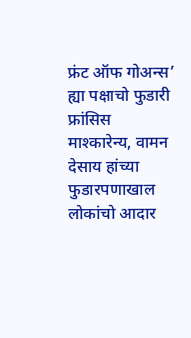फ्रंट ऑफ गोअन्स’ ह्या पक्षाचो फुडारी फ्रांसिस माश्कारेन्य, वामन देसाय हांच्या फुडारपणाखाल लोकांचो आदार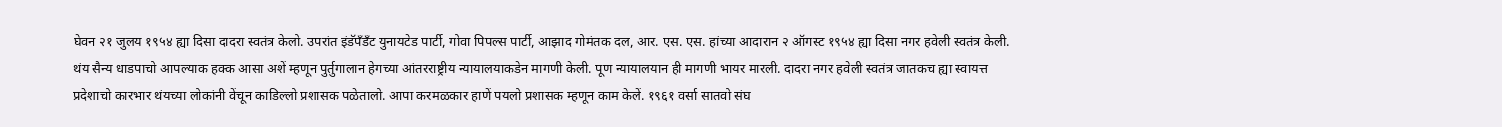घेवन २१ जुलय १९५४ ह्या दिसा दादरा स्वतंत्र केलो. उपरांत इंडॅपँडँट युनायटेड पार्टी, गोवा पिपल्स पार्टी, आझाद गोमंतक दल, आर. एस. एस. हांच्या आदारान २ ऑगस्ट १९५४ ह्या दिसा नगर हवेली स्वतंत्र केली. थंय सैन्य धाडपाचो आपल्याक हक्क आसा अशें म्हणून पुर्तुगालान हेगच्या आंतरराष्ट्रीय न्यायालयाकडेन मागणी केली. पूण न्यायालयान ही मागणी भायर मारली. दादरा नगर हवेली स्वतंत्र जातकच ह्या स्वायत्त प्रदेशाचो कारभार थंयच्या लोकांनी वेंचून काडिल्लो प्रशासक पळेतालो. आपा करमळकार हाणें पयलो प्रशासक म्हणून काम केलें. १९६१ वर्सा सातवो संघ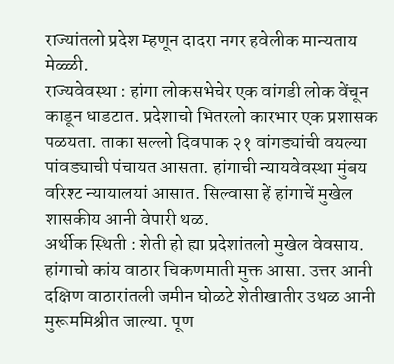राज्यांतलो प्रदेश म्हणून दादरा नगर हवेलीक मान्यताय मेळ्ळी.
राज्यवेवस्था : हांगा लोकसभेचेर एक वांगडी लोक वेंचून काडून धाडटात. प्रदेशाचो भितरलो कारभार एक प्रशासक पळयता. ताका सल्लो दिवपाक २१ वांगड्यांची वयल्या पांवड्याची पंचायत आसता. हांगाची न्यायवेवस्था मुंबय वरिश्ट न्यायालयां आसात. सिल्वासा हें हांगाचें मुखेल शासकीय आनी वेपारी थळ.
अर्थीक स्थिती : शेती हो ह्या प्रदेशांतलो मुखेल वेवसाय. हांगाचो कांय वाठार चिकणमाती मुक्त आसा. उत्तर आनी दक्षिण वाठारांतली जमीन घोळटे शेतीखातीर उथळ आनी मुरूममिश्रीत जाल्या. पूण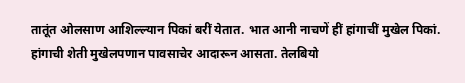तातूंत ओलसाण आशिल्ल्यान पिकां बरीं येतात. भात आनी नाचणें हीं हांगाचीं मुखेल पिकां. हांगाची शेती मुखेलपणान पावसाचेर आदारून आसता. तेलबियो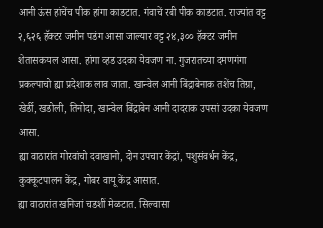आनी ऊंस हांचेंच पीक हांगा काडटात. गंवाचें रबी पीक काडटात. राज्यांत वट्ट २,६२६ हॅक्टर जमीन पडंग आसा जाल्यार वट्ट २४,३०० हॅक्टर जमीन शेतासकयल आसा. हांगा व्हड उदका येवजण ना. गुजरातच्या दमणगंगा प्रकल्पाचो ह्या प्रदेशाक लाव जाता. खान्वेल आनी बिंद्राबेनाक तशेंच तिग्रा, खेर्डी, खडोली, तिनोदा, खान्वेल बिंद्राबेन आनी दादराक उपसां उदका येवजण आसा.
ह्या वाठारांत गोरवांचो दवाखानो, दोन उपचार केंद्रां, पशुसंवर्धन केंद्र, कुक्कूटपालन केंद्र, गोबर वायू केंद्र आसात.
ह्या वाठारांत खनिजां चडशीं मेळटात. सिल्वासा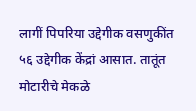लागीं पिपरिया उद्देगीक वसणुकींत ५६ उद्देगीक केंद्रां आसात. तातूंत मोटारीचे मेकळे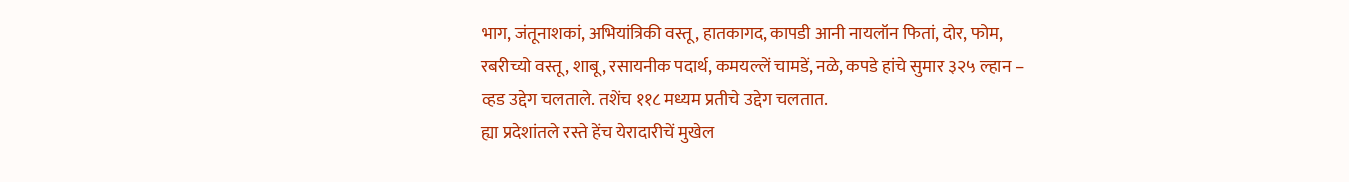भाग, जंतूनाशकां, अभियांत्रिकी वस्तू, हातकागद, कापडी आनी नायलॉन फितां, दोर, फोम, रबरीच्यो वस्तू, शाबू, रसायनीक पदार्थ, कमयल्लें चामडें, नळे, कपडे हांचे सुमार ३२५ ल्हान – व्हड उद्देग चलताले. तशेंच ११८ मध्यम प्रतीचे उद्देग चलतात.
ह्या प्रदेशांतले रस्ते हेंच येरादारीचें मुखेल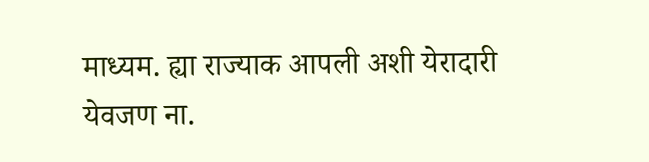माध्यम. ह्या राज्याक आपली अशी येरादारी येवजण ना.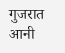गुजरात आनी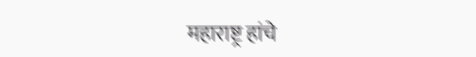महाराष्ट्र हांचे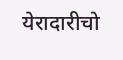येरादारीचो